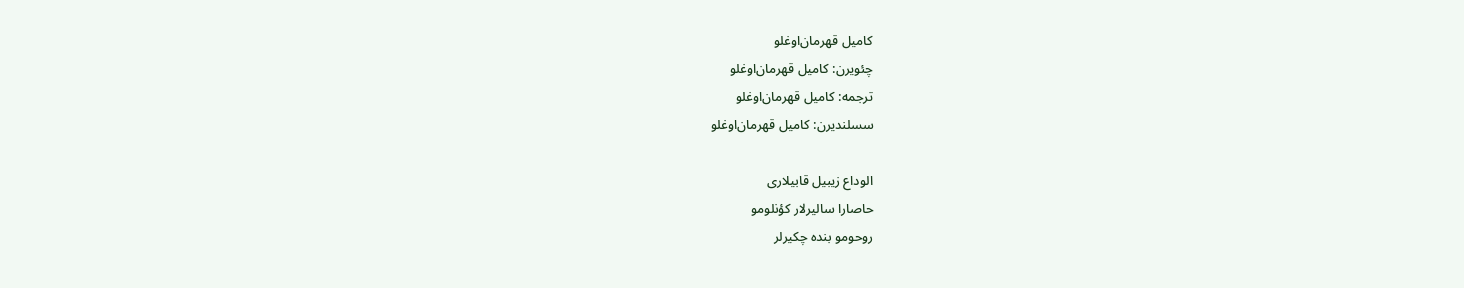کامیل قهرمان‌اوغلو
چئویرن: کامیل قهرمان‌اوغلو
ترجمه: کامیل قهرمان‌اوغلو
سسلندیرن: کامیل قهرمان‌اوغلو

الوداع زیبیل قابیلاری
حاصارا سالیرلار کؤنلومو
روحومو بنده چکیرلر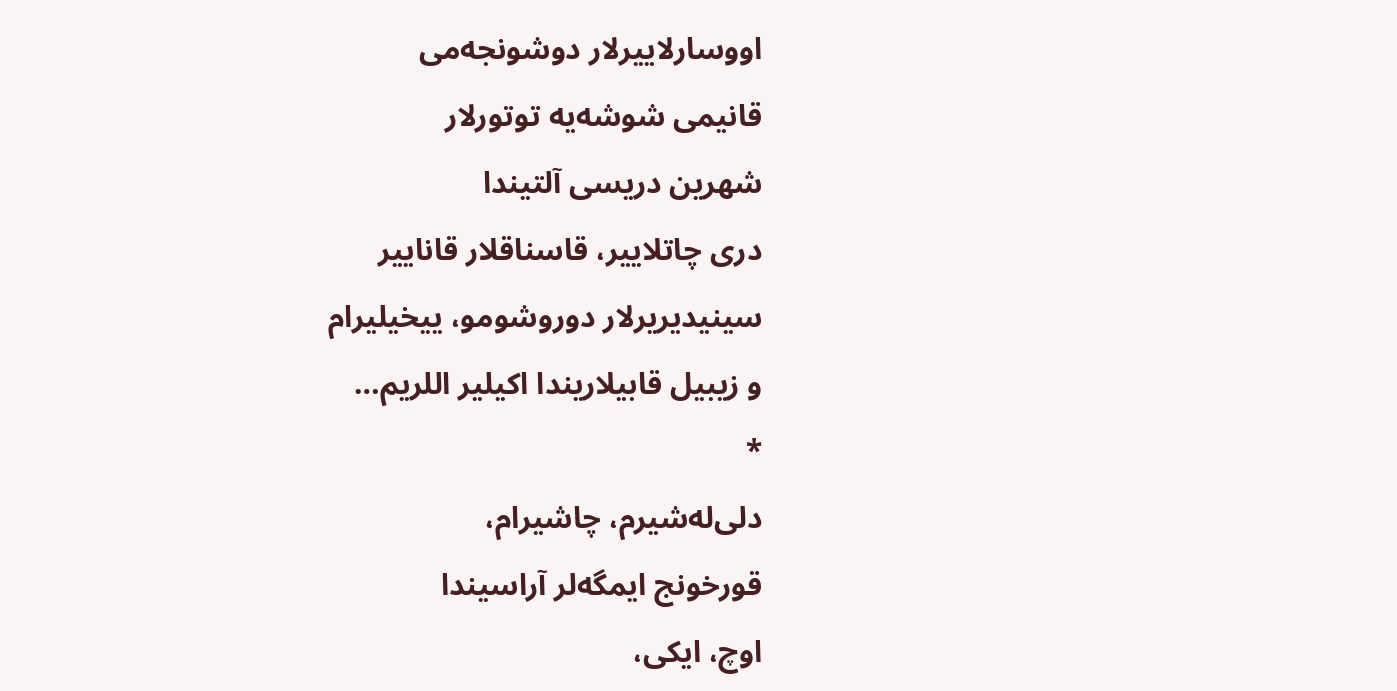اووسارلاییرلار دوشونجه‌می
قانیمی شوشه‌یه توتورلار
شهرین دریسی آلتیندا
دری چاتلاییر، قاسناقلار قاناییر
سینیدیریرلار دوروشومو، ییخیلیرام
و زیبیل قابیلاریندا اکیلیر اللریم…
*
دلی‌له‌شیرم، چاشیرام،
قورخونج ایمگه‌لر آراسیندا
اوچ، ایکی،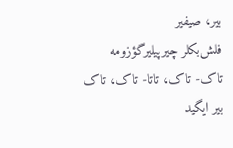بیر، صیفیر
فلش‌بکلر چیرپیلیرگؤزومه
تاک- تاک، تاتا- تاک، تاک
بیر ایگید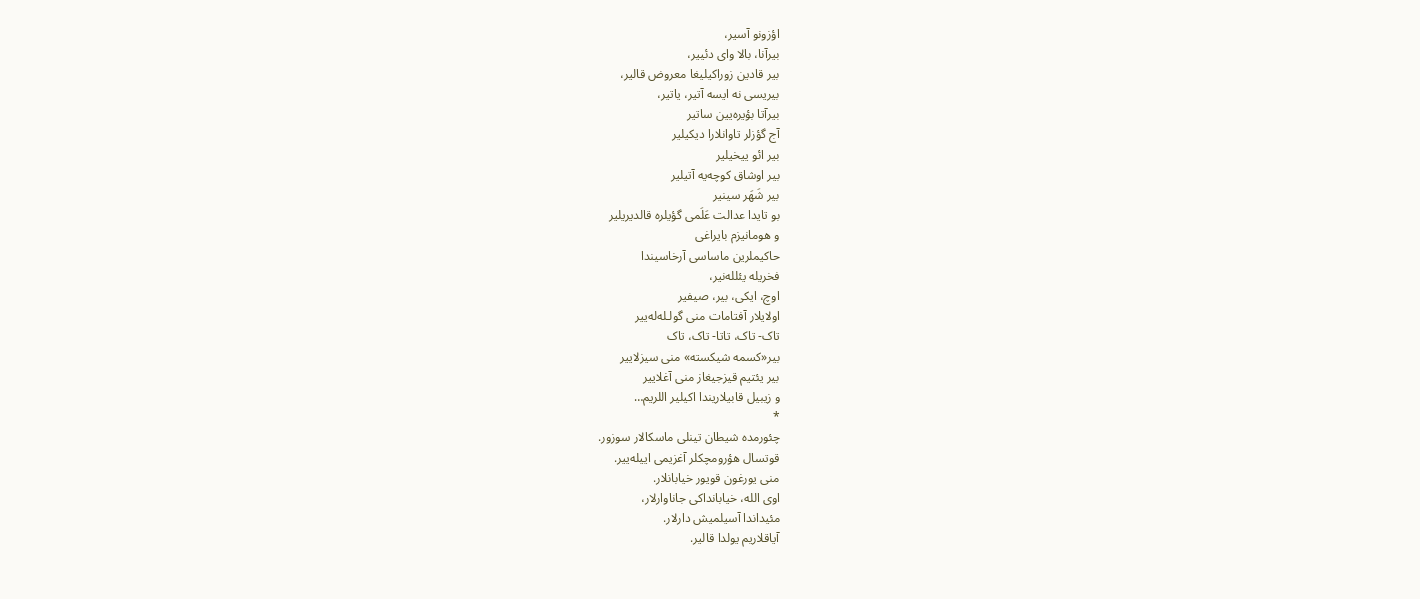اؤزونو آسیر،
بیرآنا، بالا وای دئییر،
بیر قادین زوراکیلیغا معروض قالیر،
بیریسی نه ایسه آتیر، یاتیر،
بیرآتا بؤیره‌یین ساتیر
آج گؤزلر تاوانلارا دیکیلیر
بیر ائو ییخیلیر
بیر اوشاق کوچه‌یه آتیلیر
بیر شَهَر سینیر
بو تایدا عدالت عَلَمی گؤیلره قالدیریلیر
و هومانیزم بایراغی
حاکیملرین ماساسی آرخاسیندا
فخریله یئلله‌نیر،
اوچ، ایکی، بیر، صیفیر
اولایلار آفتامات منی گو‌لـله‌له‌ییر
تاک- تاک، تاتا- تاک، تاک
بیر«کسمه شیکسته» منی سیزلاییر
بیر یئتیم قیزجیغاز منی آغلاییر
و زیبیل قابیلاریندا اکیلیر اللریم…
*
چئورمده شیطان تینلی ماسکالار سوزور.
قوتسال هؤرومچکلر آغزیمی اییله‌ییر.
منی یورغون قویور خیابانلار.
اوی الله، خیابانداکی جاناوارلار،
مئیداندا آسیلمیش دارلار.
آیاقلاریم یولدا قالیر.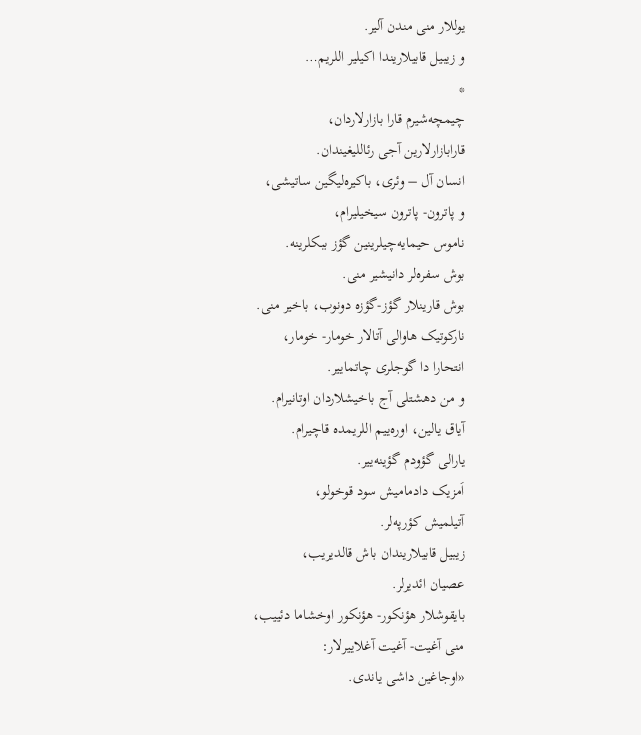یوللار منی مندن آلیر.
و زیبیل قابیلاریندا اکیلیر اللریم…
*
چیمچه‌شیرم قارا بازارلاردان،
قارابازارلارین آجی رئاللیغیندان.
انسان آل – وئری، باکیره‌لیگین ساتیشی،
و پاترون- پاترون سیخیلیرام،
ناموس حیمایه‌چیلرینین گؤز ببکلرینه.
بوش سفره‌لر دانیشیر منی.
بوش قارینلار گؤز-گؤزه دونوب، باخیر منی.
نارکوتیک هاوالی آتالار خومار- خومار،
انتحارا دا گوجلری چاتماییر.
و من دهشتلی آج باخیشلاردان اوتانیرام.
آیاق یالین، اوره‌ییم اللریمده قاچیرام.
یارالی گؤودم گؤینه‌ییر.
اَمزیک دادمامیش سود قوخولو،
آتیلمیش کؤرپه‌لر.
زیبیل قابیلاریندان باش قالدیریب،
عصیان ائدیرلر.
بایقوشلار هؤنکور- هؤنکور اوخشاما دئییب،
منی آغیت- آغیت آغلاییرلار:
«اوجاغین داشی یاندی.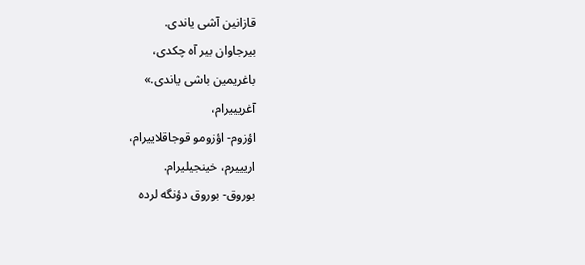قازانین آشی یاندی.
بیرجاوان بیر آه چکدی،
باغریمین باشی یاندی.»
آغریییرام،
اؤزوم- اؤزومو قوجاقلاییرام،
اریییرم، خینجیلیرام.
بوروق- بوروق دؤنگه لرده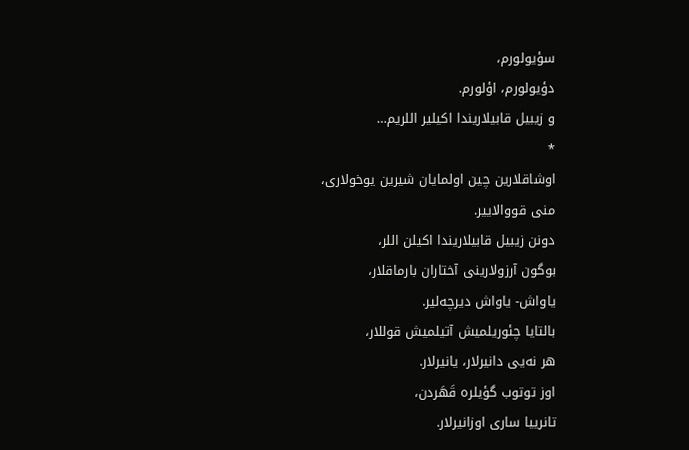سؤیولورم،
دؤیولورم، اؤلورم.
و زیبیل قابیلاریندا اکیلیر اللریم…
*
اوشاقلارین چین اولمایان شیرین یوخولاری،
منی قووالاییر.
دونن زیبیل قابیلاریندا اکیلن اللر،
بوگون آرزولارینی آختاران بارماقلار،
یاواش- یاواش دیرچه‌لیر.
بالتایا چئوریلمیش آتیلمیش قوللار،
هر نه‌یی دانیرلار، یانیرلار.
اوز توتوب گؤیلره قَهَردن،
تانرییا ساری اوزانیرلار.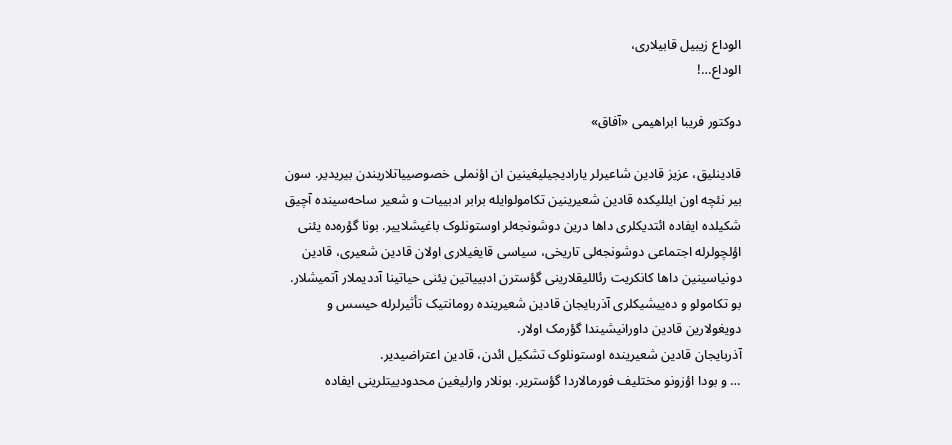الوداع زیبیل قابیلاری،
الوداع…!

دوکتور فریبا ابراهیمی «آفاق»

قادینلیق، عزیز قادین شاعیرلر یارادیجیلیغینین ان اؤنملی خصوصییاتلاریندن بیریدیر. سون بیر نئچه اون ایللیکده قادین شعیرینین تکامولو‌ایله برابر ادبییات و شعیر ساحه‌‌سینده آچیق شکیلده ایفاده ائتدیکلری داها درین دوشونجه‌لر اوستونلوک باغیشلاییر. بونا گؤره‌ده یئنی اؤلچولرله اجتماعی دوشونجه‌لی تاریخی، سیاسی قایغیلاری اولان قادین شعیری، قادین دونیاسینین داها کانکریت رئاللیقلارینی گؤسترن ادبییاتین یئنی حیاتینا آددیملار آتمیشلار.
بو تکامولو و ده‌ییشیکلری آذربایجان قادین شعیرینده رومانتیک تأثیرلرله حیسس و دویغولارین قادین داورانیشیندا گؤرمک اولار.
آذربایجان قادین شعیرینده اوستونلوک تشکیل ائدن، قادین اعتراضیدیر.
… و بودا اؤزونو مختلیف فورمالاردا گؤستریر. بونلار وارلیغین محدودییتلرینی ایفاده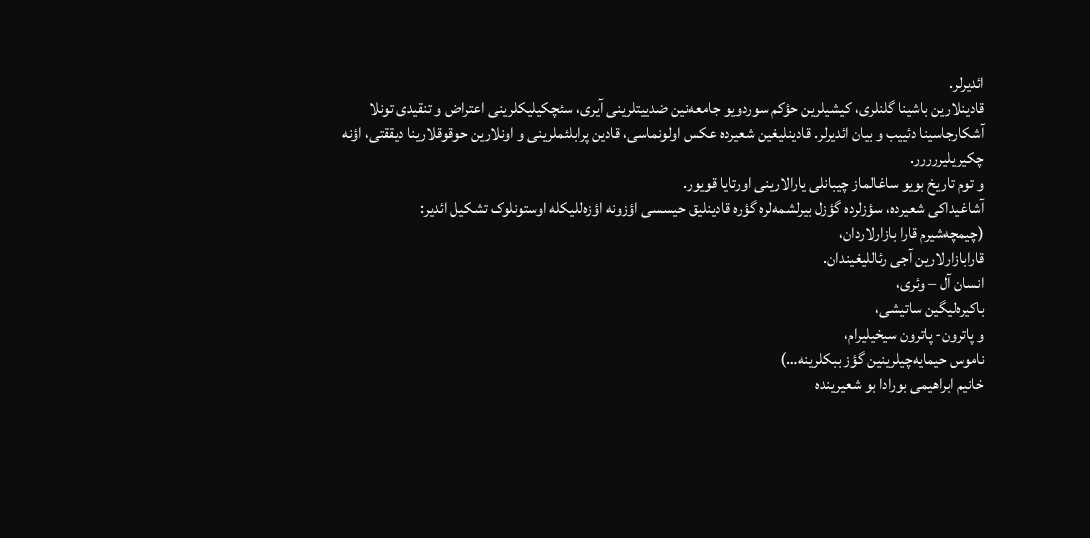ائدیرلر.
قادینلارین باشینا گلنلری، کیشیلرین حؤکم سوردویو جامعه‌نین ضدییتلرینی آیری، سئچکیلیکلرینی اعتراض و تنقیدی تونلا آشکارجاسینا دئییب و بیان ائدیرلر. قادینلیغین شعیرده عکس اولونماسی، قادین پرابلئملرینی و اونلارین حوقوقلارینا دیققتی، اؤنه چکیریلیررررر.
و توم تاریخ بویو ساغالماز چیبانلی یارالارینی اورتایا قویور.
آشاغیداکی شعیرده، سؤزلرده گؤزل بیرلشمه‌لره گؤره قادینلیق حیسسی اؤزونه اؤزه‌‌للیکله اوستونلوک تشکیل ائدیر:
(چیمچه‌شیرم قارا بازارلاردان،
قارابازارلارین آجی رئاللیغیندان.
انسان آل – وئری،
باکیره‌لیگین ساتیشی،
و پاترون- پاترون سیخیلیرام،
ناموس حیمایه‌چیلرینین گؤز ببکلرینه…)
خانیم ابراهیمی‌ بورادا بو شعیرینده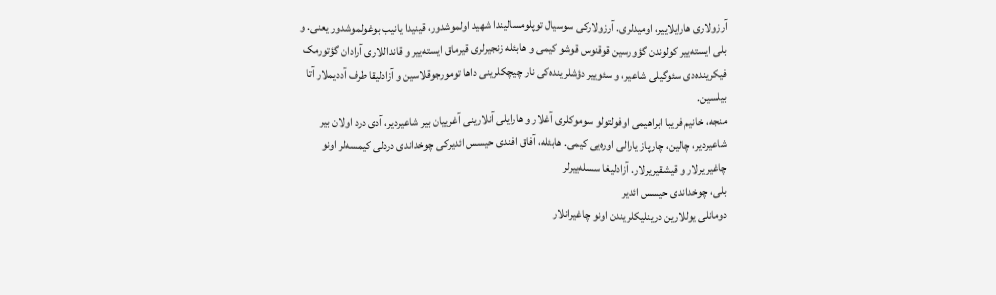آرزولاری هارایلاییر، اومیدلری. آرزولارکی سوسیال توپلومسالیندا شهید اولموشدور، قینیدا یانیب بوغولموشدور یعنی. و بلی ایسته‌ییر کولوندن گؤورسین قوقنوس قوشو کیمی و هابئله زنجیرلری قیرماق ایسته‌ییر و قانداللاری آرادان گؤتورمک فیکرینده‌دی سئوگیلی شاعیر، و سئوییر دؤشلرینده‌کی نار چیچکلرینی داها تومورجوقلاسین و آزادلیقا طرف آددیملار آتا بیلسین.
منجه، خانیم فریبا ابراهیمی اوفولتولو سوموکلری آغلار و هارایلی آنلارینی آغرییان بیر شاعیردیر، آدی درد اولان بیر شاعیردیر، چالین، چارپاز یارالی اوره‌یی کیمی. هابئله، آفاق افندی حیسس ائدیرکی چوخداندی دردلی کیمسه‌لر اونو چاغیریرلار و قیشقیریرلار. آزادلیغا سسله‌ییرلر
بلی، چوخداندی حیسس ائدیر
دومانلی یوللارین درینلیکلریندن اونو چاغیرانلار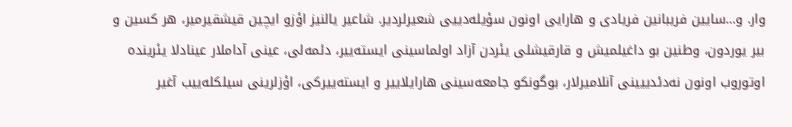وار. و…سایین فریبانین فریادی و هارایی اونون سؤیله‌دییی شعیرلردیر. شاعیر یالنیز اؤزو ایچین قیشقیرمیر، هر کسین و بیر یوردون، وطنین بو داغیلمیش و قارقیشلی یئردن آزاد اولماسینی ایسته‌ییر، دئمه‌لی، عینی آداملار عینادلا یئرینده اوتوروب اونون نه‌دئدییینی آنلامیرلار، بوگونکو جامعه‌سینی هارایلاییر و ایسته‌ییرکی، اؤزلرینی سیلکله‌ییب آغیر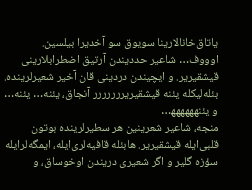یاتاق‌خانالارینا سویوق سو آخدیرا بیلسین.
اوووف… شاعیر حددیندن آرتیق اضطرابلارینی قیشقیریر. و ایچیندن دردینی قان آخیر شعیرلرینده. بئله‌لیکله یئنه قیشقیریررررررر آنجاق، یئنه… یئنه… و یئنهههههه‍…
منجه، شاعیر شعرینین هر سطیرلرینده بوتون قلبی‌ایله قیشقیریر. هابئله قافیه‌لری‌ایله، ایمگه‌لرایله سؤزه گلیر و اگر شعیری دریندن اوخوساق، و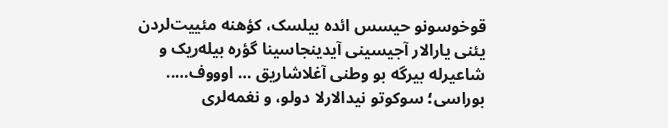قوخوسونو حیسس ائده بیلسک، کؤهنه مئییت‌لردن یئنی یارالار آجیسینی آیدینجاسینا گؤره بیله‌ریک و شاعیرله بیرگه بو وطنی آغلاشاریق … اوووف…..
بوراسی؛ سوکوتو نیدالارلا دولو، و نغمه‌لری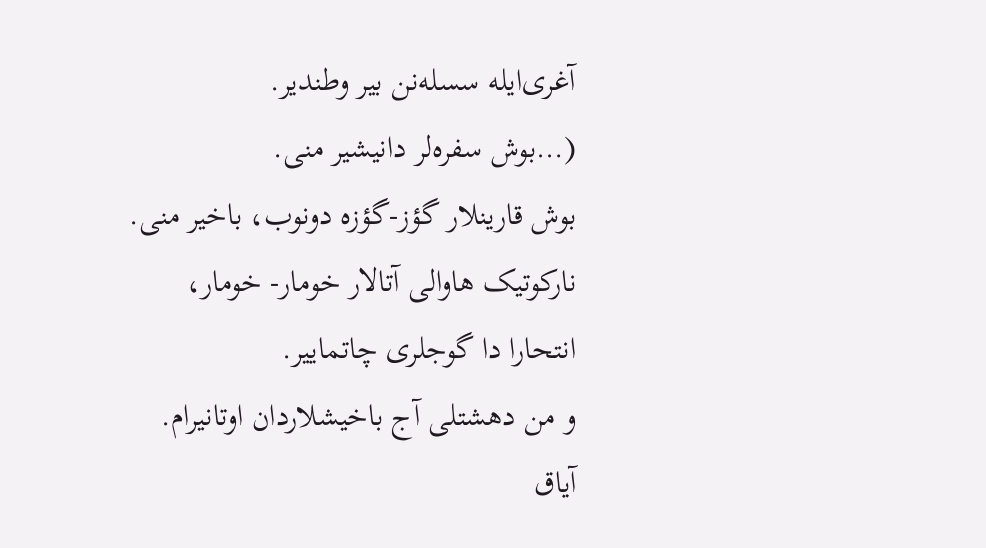آغری‌ایله سسله‌نن بیر وطندیر.
(…بوش سفره‌لر دانیشیر منی.
بوش قارینلار گؤز-گؤزه دونوب، باخیر منی.
نارکوتیک هاوالی آتالار خومار- خومار،
انتحارا دا گوجلری چاتماییر.
و من دهشتلی آج باخیشلاردان اوتانیرام.
آیاق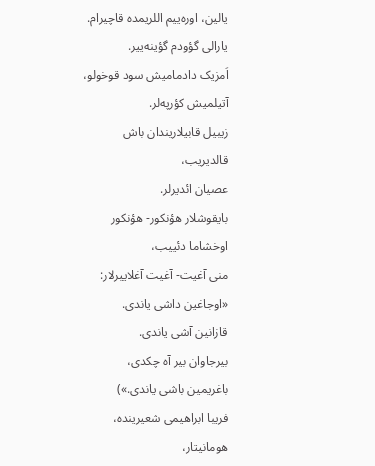یالین، اوره‌ییم اللریمده قاچیرام.
یارالی گؤودم گؤینه‌ییر.
اَمزیک دادمامیش سود قوخولو،
آتیلمیش کؤرپه‌لر.
زیبیل قابیلاریندان باش قالدیریب،
عصیان ائدیرلر.
بایقوشلار هؤنکور- هؤنکور اوخشاما دئییب،
منی آغیت- آغیت آغلاییرلار:
«اوجاغین داشی یاندی.
قازانین آشی یاندی.
بیرجاوان بیر آه چکدی،
باغریمین باشی یاندی.»)
فریبا ابراهیمی‌ شعیرینده، هومانیتار،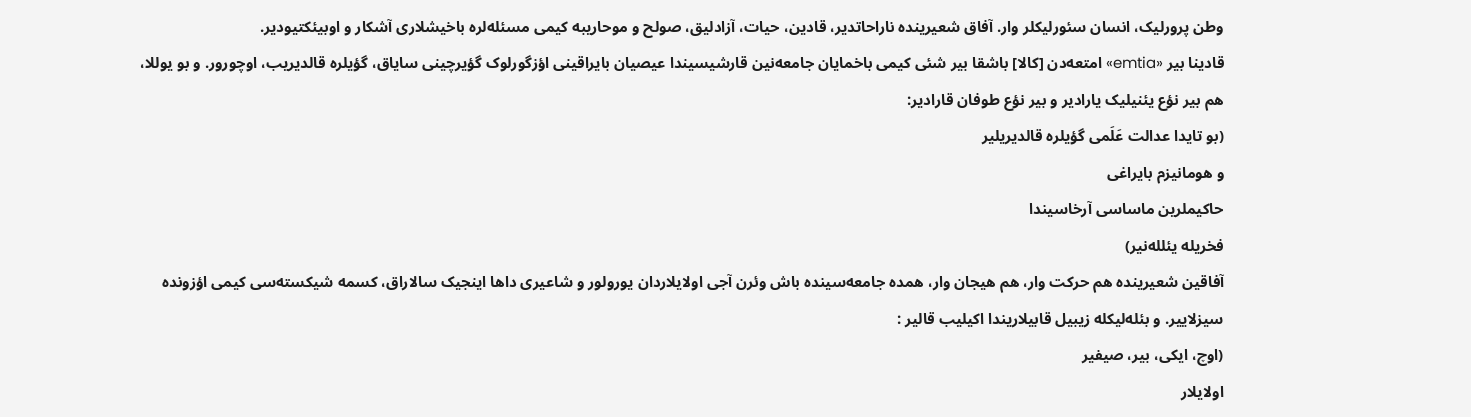وطن پرورلیک، انسان سئورلیکلر وار. آفاق شعیرینده ناراحاتدیر، قادین، حیات، آزادلیق، صولح و موحاریبه‌‌ کیمی مسئله‌لره باخیشلاری آشکار و اوبیئکتیودیر.
قادینا بیر «emtia» امتعه‌دن [کالا] باشقا بیر شئی کیمی باخمایان جامعه‌نین قارشیسیندا عیصیان بایراقینی اؤزگورلوک گؤیرچینی سایاق، گؤیلره قالدیریب، اوچورور. و بو یوللا، هم بیر نؤع یئنیلیک یارادیر و بیر نؤع طوفان قارادیر:
(بو تایدا عدالت عَلَمی گؤیلره قالدیریلیر
و هومانیزم بایراغی
حاکیملرین ماساسی آرخاسیندا
فخریله یئلله‌نیر)
آفاقین شعیرینده هم حرکت وار، هم هیجان وار، همده جامعه‌سینده باش وئرن آجی اولایلاردان یورولور و شاعیری داها اینجیک سالاراق، کسمه شیکسته‌سی کیمی اؤزونده سیزلاییر. و بئله‌لیکله زیبیل قابیلاریندا اکیلیب قالیر :
(اوچ، ایکی، بیر، صیفیر
اولایلار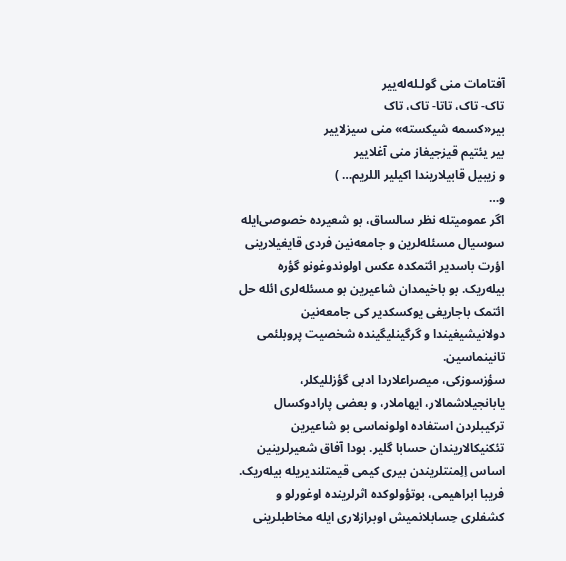آفتامات منی گو‌لـله‌له‌ییر
تاک- تاک، تاتا- تاک، تاک
بیر«کسمه شیکسته» منی سیزلاییر
بیر یئتیم قیزجیغاز منی آغلاییر
و زیبیل قابیلاریندا اکیلیر اللریم… )
و…
اگر عمومیتله نظر سالساق، بو شعیرده خصوصی‌ایله سوسیال مسئله‌لرین و جامعه‌نین فردی قایغیلارینی اؤرت باسدیر ائتمکده عکس اولوندوغونو گؤره بیله‌ریک. بو باخیمدان شاعیرین بو مسئله‌لری ائله حل ائتمک باجاریغی یوکسکدیر کی جامعه‌نین دولانیشیغیندا و گرگینلیگینده شخصیت پروبلئمی تانینماسین.
سؤزسوزکی، میصراعلاردا ادبی گؤزللیکلر، یابانجیلاشمالار، ایهاملار، و بعضی پارادوکسال ترکیبلردن استفاده اولونماسی بو شاعیرین تئکنیکالاریندان حسابا گلیر. بودا آفاق شعیرلرینین اساس اِلِمنتلریندن بیری کیمی قیمتلندیریله بیله‌ریک.
فریبا ابراهیمی، بوتؤولوکده اثرلرینده اوغورلو و کشفلری حِسابلانمیش اوبرازلاری ایله مخاطبلرینی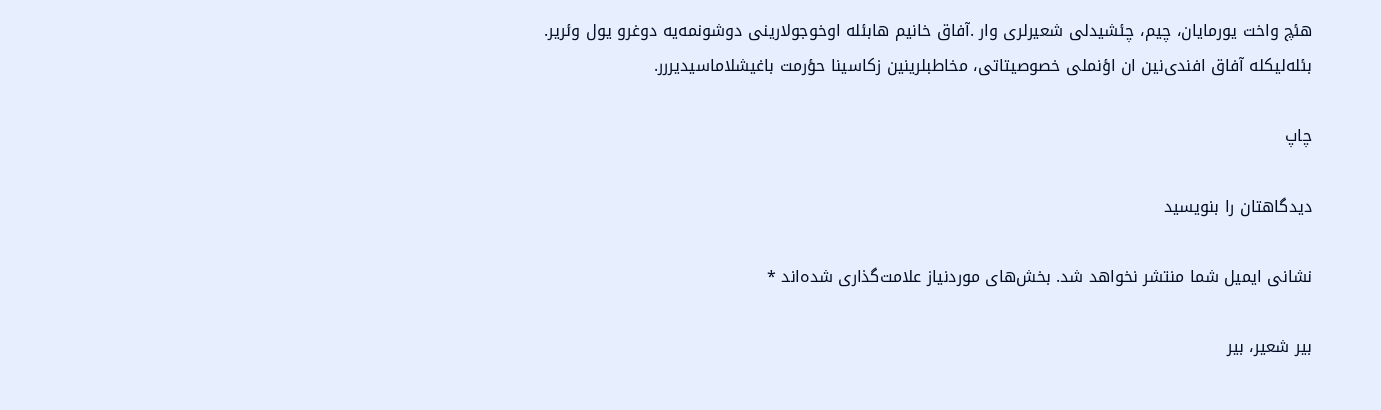هئچ واخت یورمایان، چیم، چئشیدلی شعیرلری وار .آفاق خانیم هابئله اوخوجولارینی دوشونمه‌یه دوغرو یول وئریر. بئله‌لیکله آفاق افندی‌نین ان اؤنملی خصوصیتاتی، مخاطبلرینین زکاسینا حؤرمت باغیشلاماسیدیررر.

چاپ

دیدگاهتان را بنویسید

نشانی ایمیل شما منتشر نخواهد شد. بخش‌های موردنیاز علامت‌گذاری شده‌اند *

بیر شعیر، بیر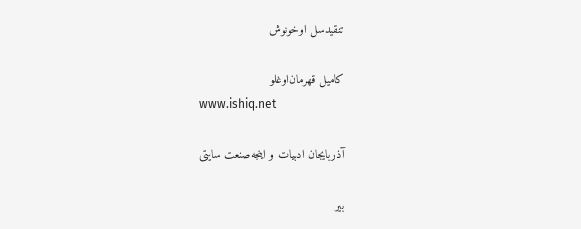تنقیدسل اوخونوش

کامیل قهرمان‌اوغلو
www.ishiq.net

آذربایجان ادبیات و اینجه‌صنعت سایتی

بیر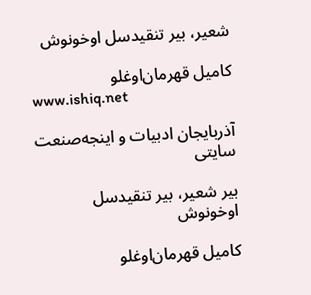شعیر، بیر تنقیدسل اوخونوش

کامیل قهرمان‌اوغلو
www.ishiq.net

آذربایجان ادبیات و اینجه‌صنعت سایتی

بیر شعیر، بیر تنقیدسل اوخونوش

کامیل قهرمان‌اوغلو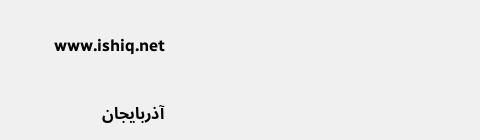www.ishiq.net

آذربایجان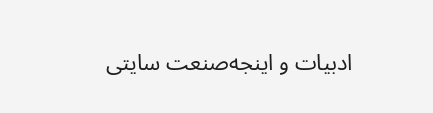ادبیات و اینجه‌صنعت سایتی